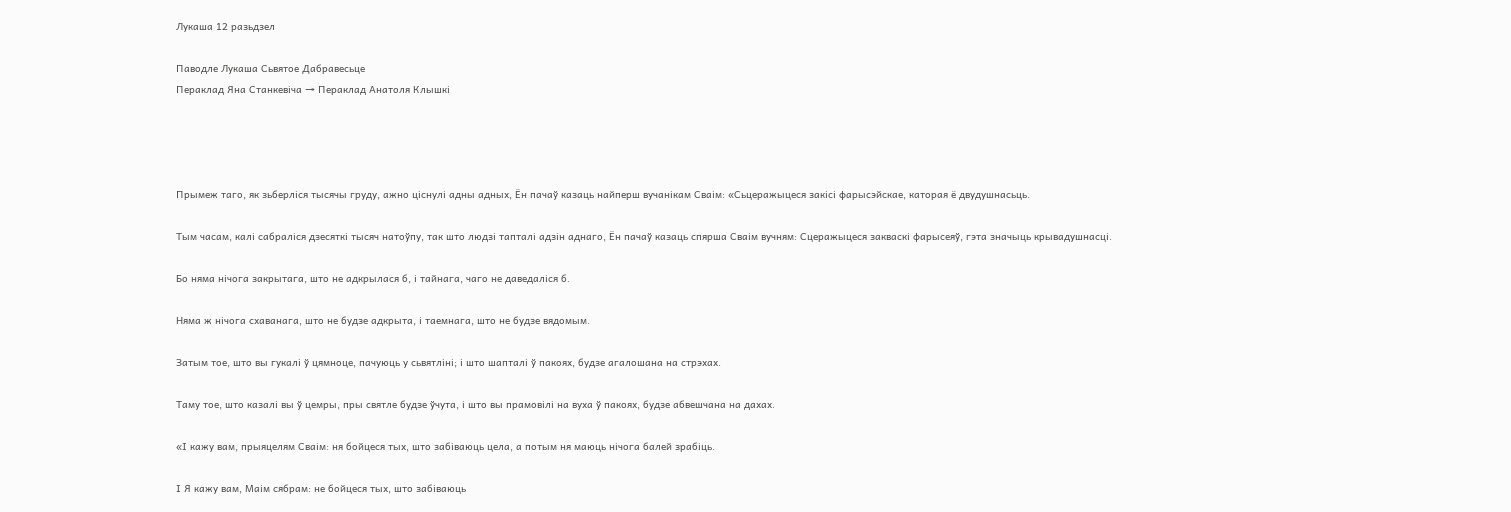Лукаша 12 разьдзел

Паводле Лукаша Сьвятое Дабравесьце
Пераклад Яна Станкевіча → Пераклад Анатоля Клышкi




Прымеж таго, як зьберліся тысячы груду, ажно ціснулі адны адных, Ён пачаў казаць найперш вучанікам Сваім: «Сьцеражыцеся закісі фарысэйскае, каторая ё двудушнасьць.

Тым часам, калі сабраліся дзесяткі тысяч натоўпу, так што людзі тапталі адзін аднаго, Ён пачаў казаць спярша Сваім вучням: Сцеражыцеся закваскі фарысеяў, гэта значыць крывадушнасці.

Бо няма нічога закрытага, што не адкрылася б, і тайнага, чаго не даведаліся б.

Няма ж нічога схаванага, што не будзе адкрыта, і таемнага, што не будзе вядомым.

Затым тое, што вы гукалі ў цямноце, пачуюць у сьвятліні; і што шапталі ў пакоях, будзе агалошана на стрэхах.

Таму тое, што казалі вы ў цемры, пры святле будзе ўчута, і што вы прамовілі на вуха ў пакоях, будзе абвешчана на дахах.

«І кажу вам, прыяцелям Сваім: ня бойцеся тых, што забіваюць цела, а потым ня маюць нічога балей зрабіць.

І Я кажу вам, Маім сябрам: не бойцеся тых, што забіваюць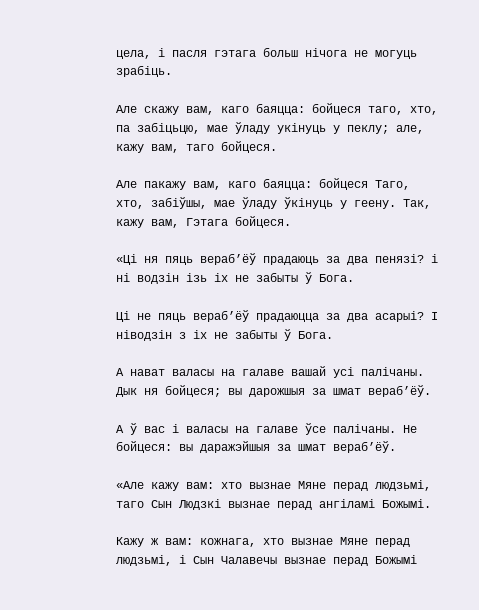цела, і пасля гэтага больш нічога не могуць зрабіць.

Але скажу вам, каго баяцца: бойцеся таго, хто, па забіцьцю, мае ўладу укінуць у пеклу; але, кажу вам, таго бойцеся.

Але пакажу вам, каго баяцца: бойцеся Таго, хто, забіўшы, мае ўладу ўкінуць у геену. Так, кажу вам, Гэтага бойцеся.

«Ці ня пяць вераб’ёў прадаюць за два пенязі? і ні водзін ізь іх не забыты ў Бога.

Ці не пяць вераб’ёў прадаюцца за два асарыі? І ніводзін з іх не забыты ў Бога.

А нават валасы на галаве вашай усі палічаны. Дык ня бойцеся; вы дарожшыя за шмат вераб’ёў.

А ў вас і валасы на галаве ўсе палічаны. Не бойцеся: вы даражэйшыя за шмат вераб’ёў.

«Але кажу вам: хто вызнае Мяне перад людзьмі, таго Сын Людзкі вызнае перад ангіламі Божымі.

Кажу ж вам: кожнага, хто вызнае Мяне перад людзьмі, і Сын Чалавечы вызнае перад Божымі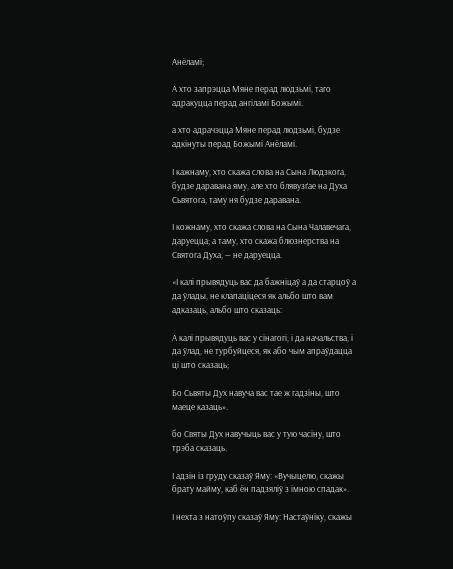Анёламі;

А хто запрэцца Мяне перад людзьмі, таго адракуцца перад ангіламі Божымі.

а хто адрачэцца Мяне перад людзьмі, будзе адкінуты перад Божымі Анёламі.

І кажнаму, хто скажа слова на Сына Людзкога, будзе даравана яму, але хто блявузґае на Духа Сьвятога, таму ня будзе даравана.

І кожнаму, хто скажа слова на Сына Чалавечага, даруецца; а таму, хто скажа блюзнерства на Святога Духа, — не даруецца.

«І калі прывядуць вас да бажніцаў а да старцоў а да ўлады, не клапаціцеся як альбо што вам адказаць, альбо што сказаць:

А калі прывядуць вас у сінагогі, і да начальства, і да ўлад, не турбуйцеся, як або чым апраўдацца ці што сказаць;

Бо Сьвяты Дух навуча вас тае ж гадзіны, што маеце казаць».

бо Святы Дух навучыць вас у тую часіну, што трэба сказаць.

І адзін із груду сказаў Яму: «Вучыцелю, скажы брату майму, каб ён падзяліў з імною спадак».

І нехта з натоўпу сказаў Яму: Настаўніку, скажы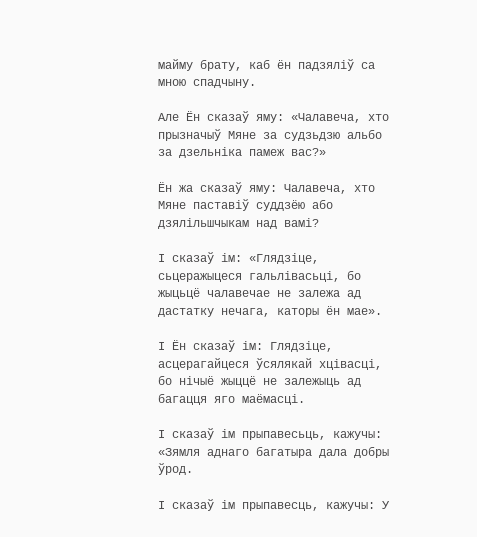майму брату, каб ён падзяліў са мною спадчыну.

Але Ён сказаў яму: «Чалавеча, хто прызначыў Мяне за судзьдзю альбо за дзельніка памеж вас?»

Ён жа сказаў яму: Чалавеча, хто Мяне паставіў суддзёю або дзялільшчыкам над вамі?

І сказаў ім: «Глядзіце, сьцеражыцеся гальлівасьці, бо жыцьцё чалавечае не залежа ад дастатку нечага, каторы ён мае».

І Ён сказаў ім: Глядзіце, асцерагайцеся ўсялякай хцівасці, бо нічыё жыццё не залежыць ад багацця яго маёмасці.

І сказаў ім прыпавесьць, кажучы: «Зямля аднаго багатыра дала добры ўрод.

І сказаў ім прыпавесць, кажучы: У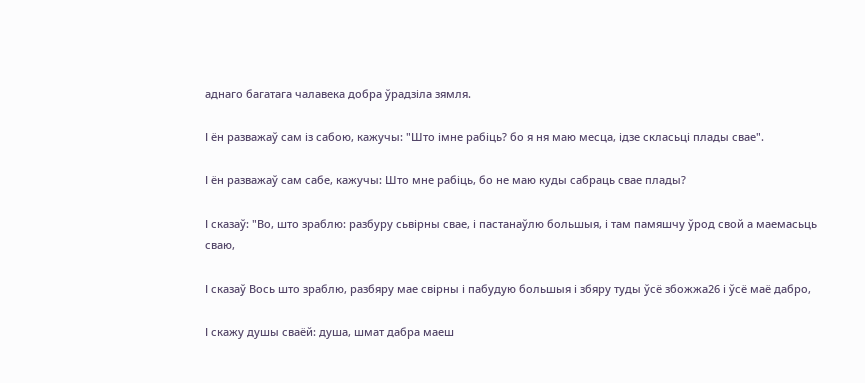аднаго багатага чалавека добра ўрадзіла зямля.

І ён разважаў сам із сабою, кажучы: "Што імне рабіць? бо я ня маю месца, ідзе скласьці плады свае".

І ён разважаў сам сабе, кажучы: Што мне рабіць, бо не маю куды сабраць свае плады?

І сказаў: "Во, што зраблю: разбуру сьвірны свае, і пастанаўлю большыя, і там памяшчу ўрод свой а маемасьць сваю,

І сказаў Вось што зраблю, разбяру мае свірны і пабудую большыя і збяру туды ўсё збожжа26 і ўсё маё дабро,

І скажу душы сваёй: душа, шмат дабра маеш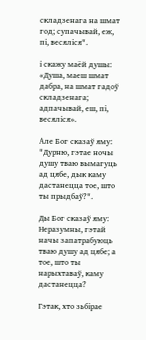складзенага на шмат год; супачывай, еж, пі, весяліся".

і скажу маёй душы: «Душа, маеш шмат дабра, на шмат гадоў складзенага; адпачывай, еш, пі, весяліся».

Але Бог сказаў яму: "Дурню, гэтае ночы душу тваю вымагуць ад цябе, дык каму дастанецца тое, што ты прыдбаў?".

Ды Бог сказаў яму: Неразумны, гэтай начы запатрабуюць тваю душу ад цябе; а тое, што ты нарыхтаваў, каму дастанецца?

Гэтак, хто зьбірае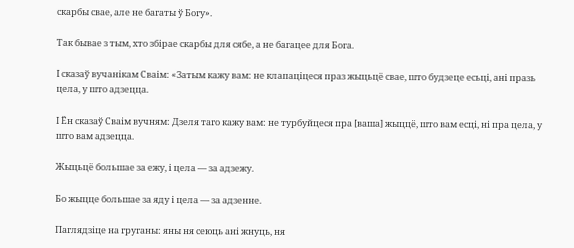скарбы свае, але не багаты ў Богу».

Так бывае з тым, хто збірае скарбы для сябе, а не багацее для Бога.

І сказаў вучанікам Сваім: «Затым кажу вам: не клапаціцеся праз жыцьцё свае, што будзеце есьці, ані празь цела, у што адзецца.

І Ён сказаў Сваім вучням: Дзеля таго кажу вам: не турбуйцеся пра [ваша] жыццё, што вам есці, ні пра цела, у што вам адзецца.

Жыцьцё большае за ежу, і цела — за адзежу.

Бо жыцце большае за яду і цела — за адзенне.

Паглядзіце на груганы: яны ня сеюць ані жнуць, ня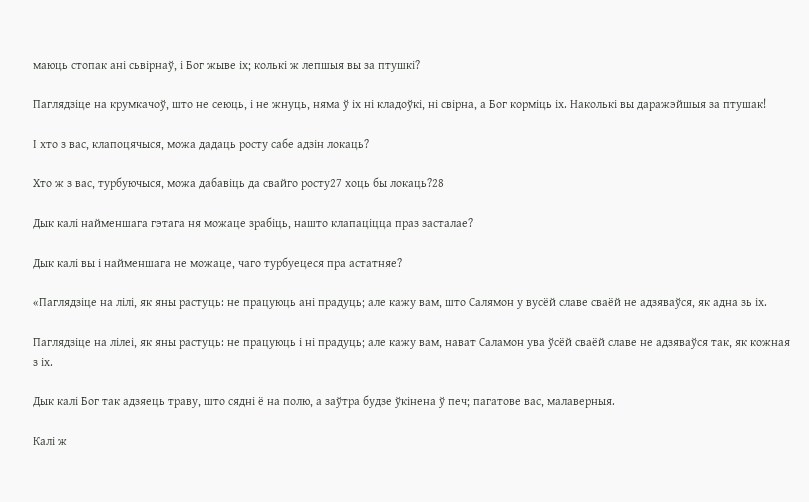маюць стопак ані сьвірнаў, і Бог жыве іх; колькі ж лепшыя вы за птушкі?

Паглядзіце на крумкачоў, што не сеюць, і не жнуць, няма ў іх ні кладоўкі, ні свірна, а Бог корміць іх. Наколькі вы даражэйшыя за птушак!

І хто з вас, клапоцячыся, можа дадаць росту сабе адзін локаць?

Хто ж з вас, турбуючыся, можа дабавіць да свайго росту27 хоць бы локаць?28

Дык калі найменшага гэтага ня можаце зрабіць, нашто клапаціцца праз засталае?

Дык калі вы і найменшага не можаце, чаго турбуецеся пра астатняе?

«Паглядзіце на лілі, як яны растуць: не працуюць ані прадуць; але кажу вам, што Салямон у вусёй славе сваёй не адзяваўся, як адна зь іх.

Паглядзіце на лілеі, як яны растуць: не працуюць і ні прадуць; але кажу вам, нават Саламон ува ўсёй сваёй славе не адзяваўся так, як кожная з іх.

Дык калі Бог так адзяець траву, што сядні ё на полю, а заўтра будзе ўкінена ў печ; пагатове вас, малаверныя.

Калі ж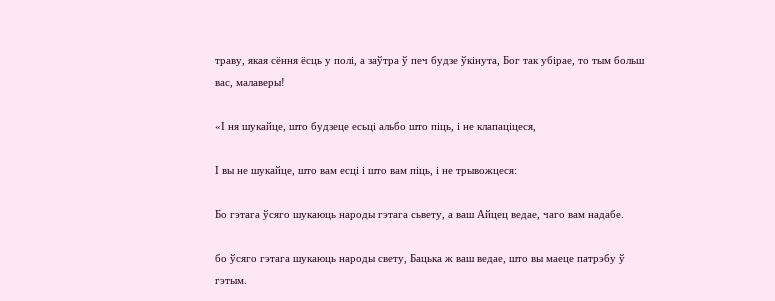траву, якая сёння ёсць у полі, а заўтра ў печ будзе ўкінута, Бог так убірае, то тым больш вас, малаверы!

«І ня шукайце, што будзеце есьці альбо што піць, і не клапаціцеся,

І вы не шукайце, што вам есці і што вам піць, і не трывожцеся:

Бо гэтага ўсяго шукаюць народы гэтага сьвету, а ваш Айцец ведае, чаго вам надабе.

бо ўсяго гэтага шукаюць народы свету, Бацька ж ваш ведае, што вы маеце патрэбу ў гэтым.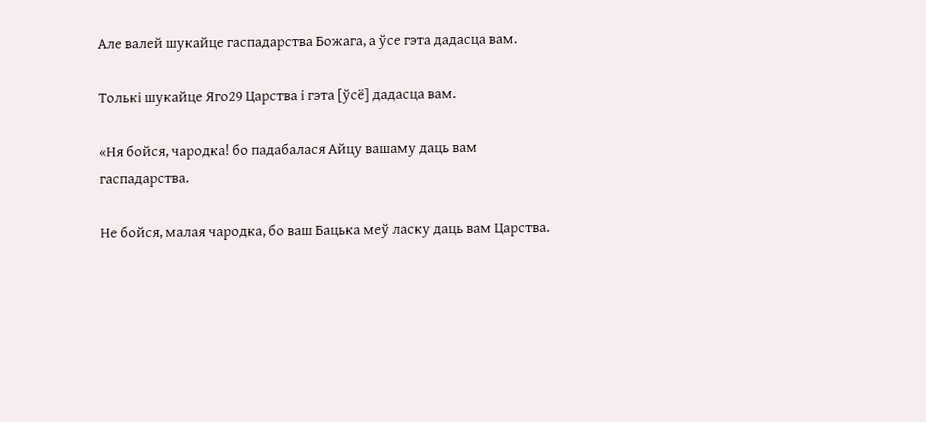Але валей шукайце гаспадарства Божага, а ўсе гэта дадасца вам.

Толькі шукайце Яго29 Царства і гэта [ўсё] дадасца вам.

«Ня бойся, чародка! бо падабалася Айцу вашаму даць вам гаспадарства.

Не бойся, малая чародка, бо ваш Бацька меў ласку даць вам Царства.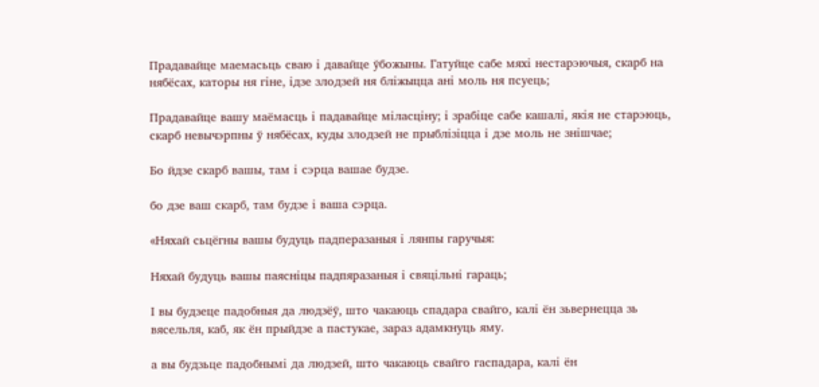Прадавайце маемасьць сваю і давайце ўбожыны. Гатуйце сабе мяхі нестарэючыя, скарб на нябёсах, каторы ня гіне, ідзе злодзей ня бліжыцца ані моль ня псуець;

Прадавайце вашу маёмасць і падавайце міласціну; і зрабіце сабе кашалі, якія не старэюць, скарб невычэрпны ў нябёсах, куды злодзей не прыблізіцца і дзе моль не знішчае;

Бо йдзе скарб вашы, там і сэрца вашае будзе.

бо дзе ваш скарб, там будзе і ваша сэрца.

«Няхай сьцёгны вашы будуць падперазаныя і лянпы гаручыя:

Няхай будуць вашы паясніцы падпяразаныя і свяцільні гараць;

І вы будзеце падобныя да людзёў, што чакаюць спадара свайго, калі ён зьвернецца зь вясельля, каб, як ён прыйдзе а пастукае, зараз адамкнуць яму.

а вы будзьце падобнымі да людзей, што чакаюць свайго гаспадара, калі ён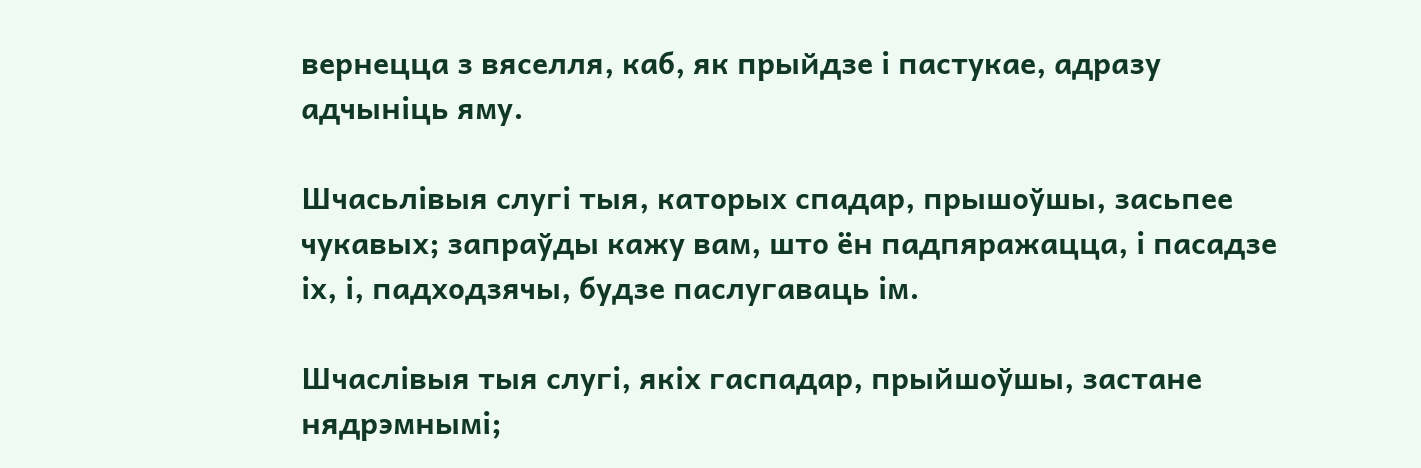вернецца з вяселля, каб, як прыйдзе і пастукае, адразу адчыніць яму.

Шчасьлівыя слугі тыя, каторых спадар, прышоўшы, засьпее чукавых; запраўды кажу вам, што ён падпяражацца, і пасадзе іх, і, падходзячы, будзе паслугаваць ім.

Шчаслівыя тыя слугі, якіх гаспадар, прыйшоўшы, застане нядрэмнымі;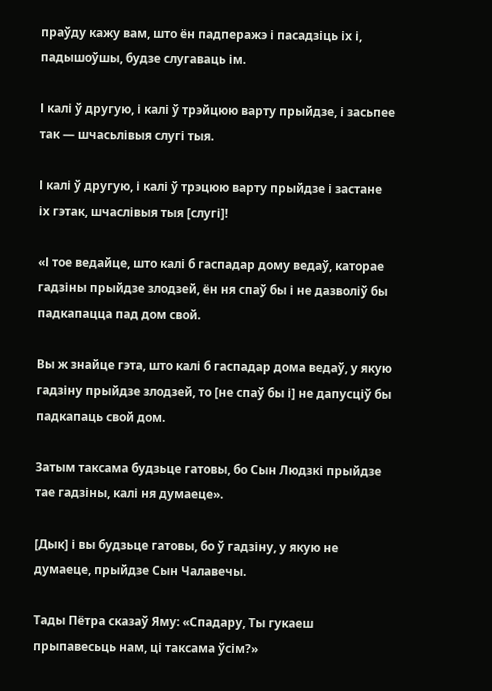праўду кажу вам, што ён падперажэ і пасадзіць іх і, падышоўшы, будзе слугаваць ім.

І калі ў другую, і калі ў трэйцюю варту прыйдзе, і засьпее так — шчасьлівыя слугі тыя.

І калі ў другую, і калі ў трэцюю варту прыйдзе і застане іх гэтак, шчаслівыя тыя [слугі]!

«І тое ведайце, што калі б гаспадар дому ведаў, каторае гадзіны прыйдзе злодзей, ён ня спаў бы і не дазволіў бы падкапацца пад дом свой.

Вы ж знайце гэта, што калі б гаспадар дома ведаў, у якую гадзіну прыйдзе злодзей, то [не спаў бы і] не дапусціў бы падкапаць свой дом.

Затым таксама будзьце гатовы, бо Сын Людзкі прыйдзе тае гадзіны, калі ня думаеце».

[Дык] і вы будзьце гатовы, бо ў гадзіну, у якую не думаеце, прыйдзе Сын Чалавечы.

Тады Пётра сказаў Яму: «Спадару, Ты гукаеш прыпавесьць нам, ці таксама ўсім?»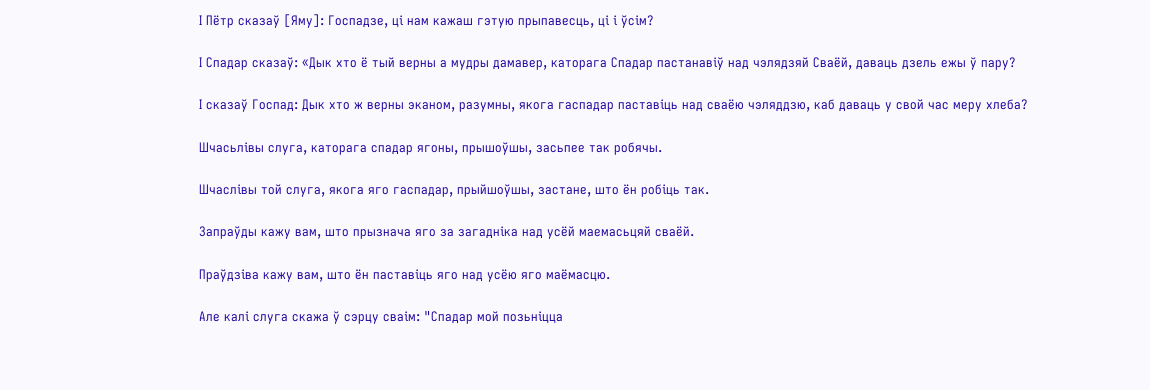І Пётр сказаў [Яму]: Госпадзе, ці нам кажаш гэтую прыпавесць, ці і ўсім?

І Спадар сказаў: «Дык хто ё тый верны а мудры дамавер, каторага Спадар пастанавіў над чэлядзяй Сваёй, даваць дзель ежы ў пару?

І сказаў Госпад: Дык хто ж верны эканом, разумны, якога гаспадар паставіць над сваёю чэляддзю, каб даваць у свой час меру хлеба?

Шчасьлівы слуга, каторага спадар ягоны, прышоўшы, засьпее так робячы.

Шчаслівы той слуга, якога яго гаспадар, прыйшоўшы, застане, што ён робіць так.

Запраўды кажу вам, што прызнача яго за загадніка над усёй маемасьцяй сваёй.

Праўдзіва кажу вам, што ён паставіць яго над усёю яго маёмасцю.

Але калі слуга скажа ў сэрцу сваім: "Спадар мой позьніцца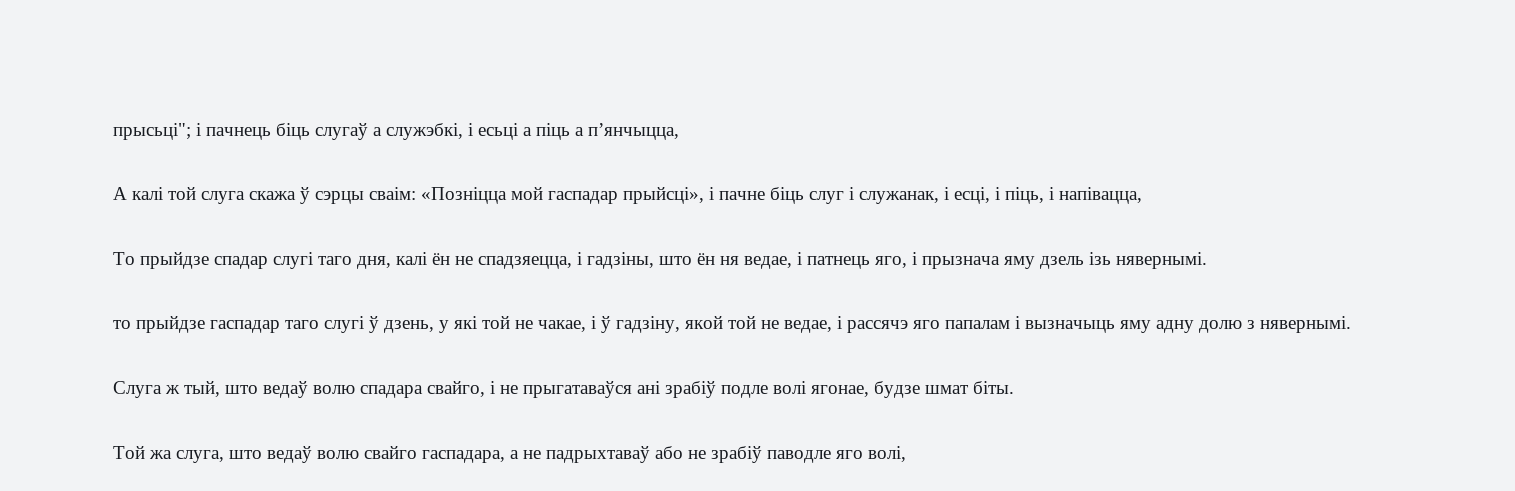прысьці"; і пачнець біць слугаў а служэбкі, і есьці а піць а п’янчыцца,

А калі той слуга скажа ў сэрцы сваім: «Позніцца мой гаспадар прыйсці», і пачне біць слуг і служанак, і есці, і піць, і напівацца,

То прыйдзе спадар слугі таго дня, калі ён не спадзяецца, і гадзіны, што ён ня ведае, і патнець яго, і прызнача яму дзель ізь нявернымі.

то прыйдзе гаспадар таго слугі ў дзень, у які той не чакае, і ў гадзіну, якой той не ведае, і рассячэ яго папалам і вызначыць яму адну долю з нявернымі.

Слуга ж тый, што ведаў волю спадара свайго, і не прыгатаваўся ані зрабіў подле волі ягонае, будзе шмат біты.

Той жа слуга, што ведаў волю свайго гаспадара, а не падрыхтаваў або не зрабіў паводле яго волі,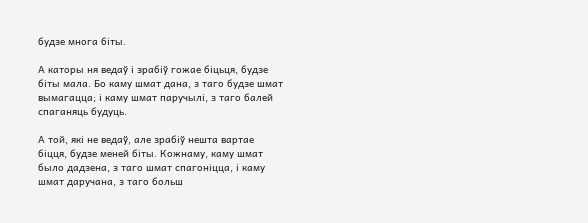будзе многа біты.

А каторы ня ведаў і зрабіў гожае біцьця, будзе біты мала. Бо каму шмат дана, з таго будзе шмат вымагацца; і каму шмат паручылі, з таго балей спаганяць будуць.

А той, які не ведаў, але зрабіў нешта вартае біцця, будзе меней біты. Кожнаму, каму шмат было дадзена, з таго шмат спагоніцца, і каму шмат даручана, з таго больш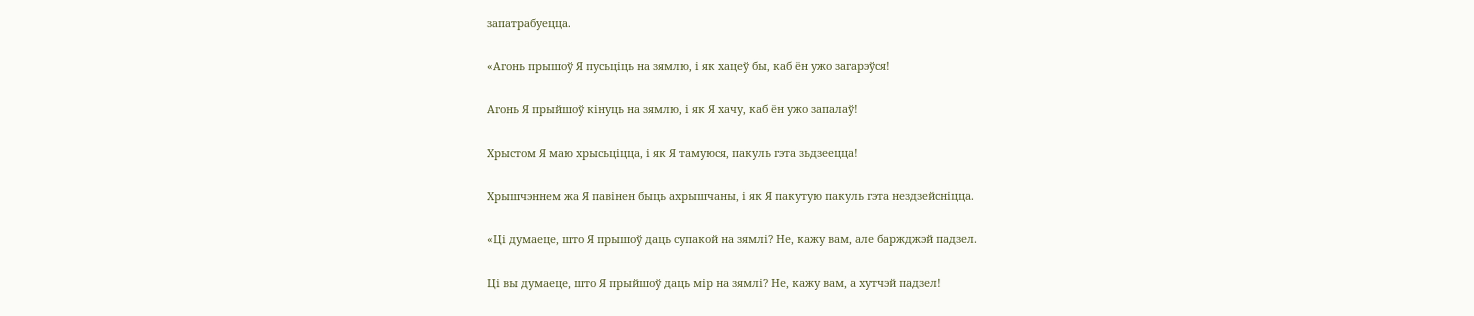запатрабуецца.

«Агонь прышоў Я пусьціць на зямлю, і як хацеў бы, каб ён ужо загарэўся!

Агонь Я прыйшоў кінуць на зямлю, і як Я хачу, каб ён ужо запалаў!

Хрыстом Я маю хрысьціцца, і як Я тамуюся, пакуль гэта зьдзеецца!

Хрышчэннем жа Я павінен быць ахрышчаны, і як Я пакутую пакуль гэта нездзейсніцца.

«Ці думаеце, што Я прышоў даць супакой на зямлі? Не, кажу вам, але баржджэй падзел.

Ці вы думаеце, што Я прыйшоў даць мір на зямлі? Не, кажу вам, а хутчэй падзел!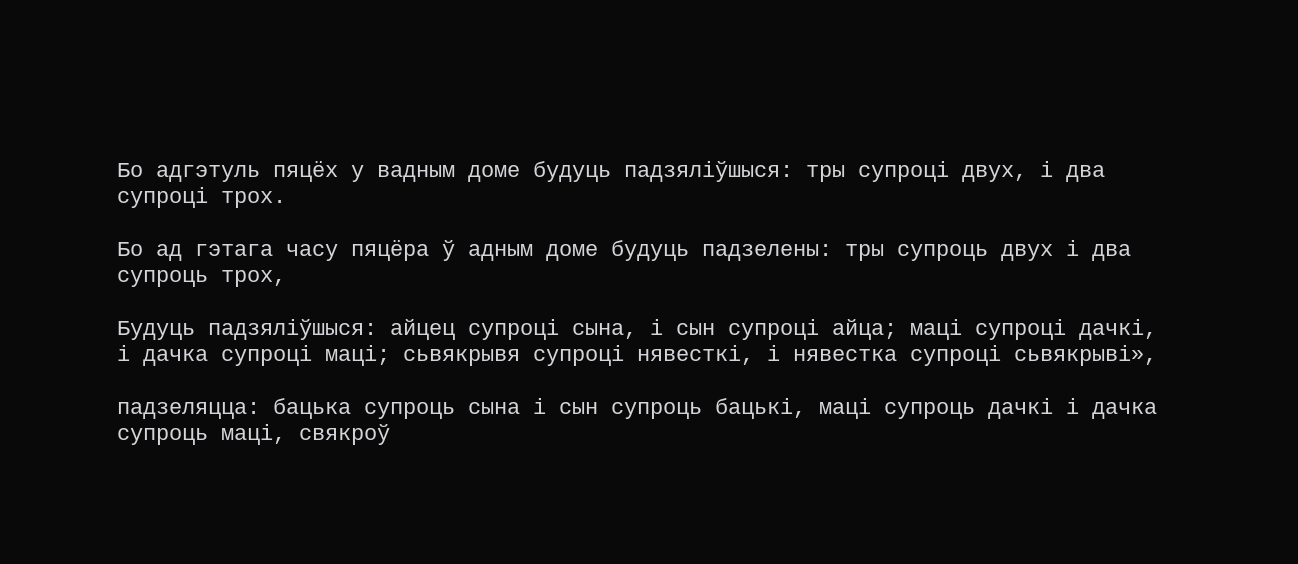Бо адгэтуль пяцёх у вадным доме будуць падзяліўшыся: тры супроці двух, і два супроці трох.

Бо ад гэтага часу пяцёра ў адным доме будуць падзелены: тры супроць двух і два супроць трох,

Будуць падзяліўшыся: айцец супроці сына, і сын супроці айца; маці супроці дачкі, і дачка супроці маці; сьвякрывя супроці нявесткі, і нявестка супроці сьвякрыві»,

падзеляцца: бацька супроць сына і сын супроць бацькі, маці супроць дачкі і дачка супроць маці, свякроў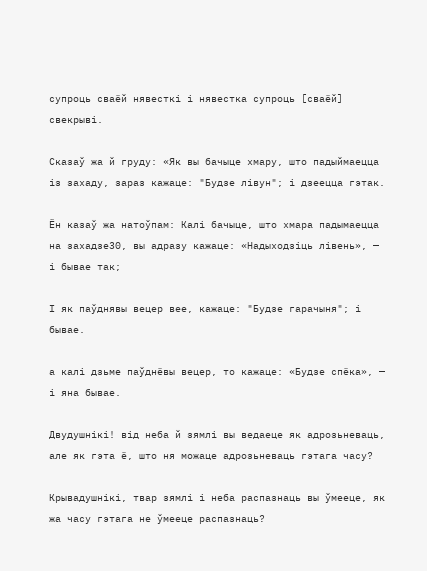супроць сваёй нявесткі і нявестка супроць [сваёй] свекрыві.

Сказаў жа й груду: «Як вы бачыце хмару, што падыймаецца із захаду, зараз кажаце: "Будзе лівун"; і дзеецца гэтак.

Ён казаў жа натоўпам: Калі бачыце, што хмара падымаецца на захадзе30, вы адразу кажаце: «Надыходзіць лівень», — і бывае так;

І як паўднявы вецер вее, кажаце: "Будзе гарачыня"; і бывае.

а калі дзьме паўднёвы вецер, то кажаце: «Будзе спёка», — і яна бывае.

Двудушнікі! від неба й зямлі вы ведаеце як адрозьневаць, але як гэта ё, што ня можаце адрозьневаць гэтага часу?

Крывадушнікі, твар зямлі і неба распазнаць вы ўмееце, як жа часу гэтага не ўмееце распазнаць?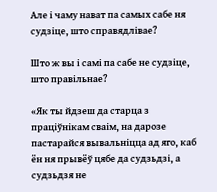Але і чаму нават па самых сабе ня судзіце, што справядлівае?

Што ж вы і самі па сабе не судзіце, што правільнае?

«Як ты йдзеш да старца з праціўнікам сваім, на дарозе пастарайся вывальніцца ад яго, каб ён ня прывёў цябе да судзьдзі, а судзьдзя не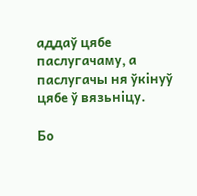аддаў цябе паслугачаму, а паслугачы ня ўкінуў цябе ў вязьніцу.

Бо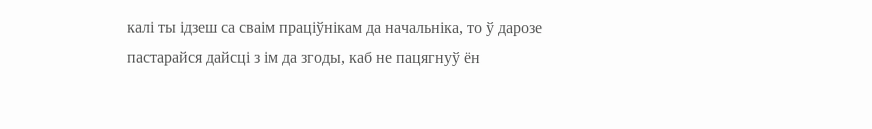калі ты ідзеш са сваім праціўнікам да начальніка, то ў дарозе пастарайся дайсці з ім да згоды, каб не пацягнуў ён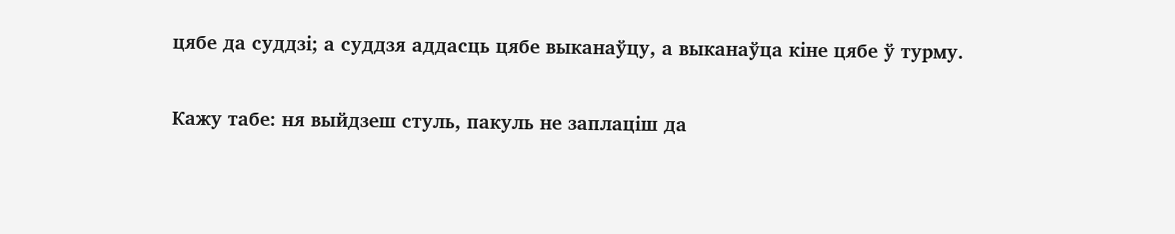цябе да суддзі; а суддзя аддасць цябе выканаўцу, а выканаўца кіне цябе ў турму.

Кажу табе: ня выйдзеш стуль, пакуль не заплаціш да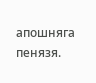апошняга пенязя.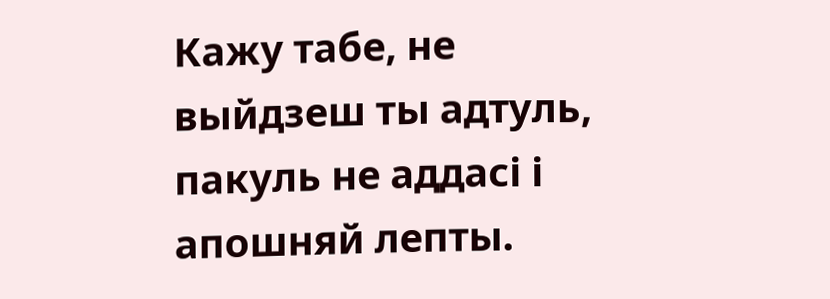Кажу табе, не выйдзеш ты адтуль, пакуль не аддасі і апошняй лепты.